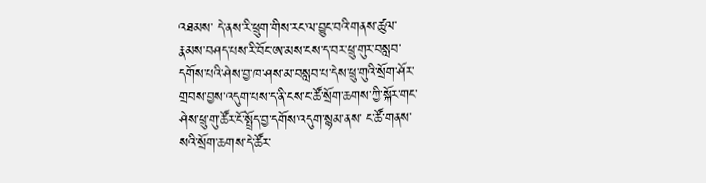འཐམས་ དེ་ནས་རི་ཕྲུག་གིས་རང་ལ་བྱུང་བའི་གནས་ཚུལ་
རྣམས་བཤད་པས་རི་བོང་ཨ་མས་ངས་ད་བར་ཕྲུ་གུར་བསླབ་
དགོས་པའི་ཤེས་བྱ་ཁ་ཤས་མ་བསླབ་པ་དེས་ཕྲུ་གུའི་སྲོག་ཤོར་
གྲབས་བྱས་འདུག་པས་ད་ནི་ངས་ང་ཚོ་སྲོག་ཆགས་ཀྱི་སྐོར་གང་
ཤེས་ཕྲུ་གུ་ཚོར་ངོ་སྤྲོད་བྱ་དགོས་འདུག་སྙམ་ནས་ ང་ཚོ་གནས་
སའི་སྲོག་ཆགས་དེ་ཚོར་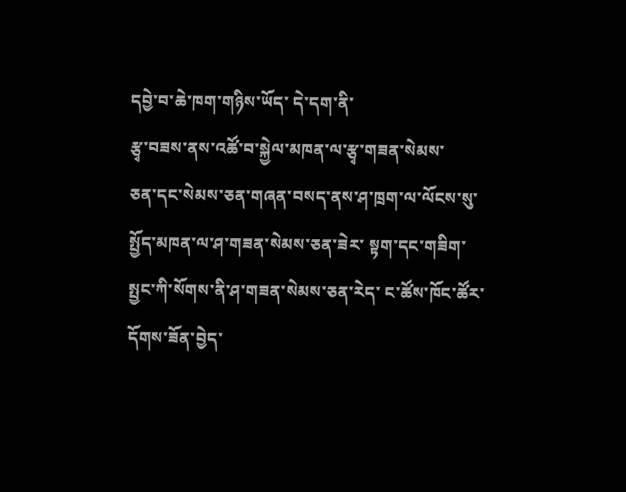དབྱེ་བ་ཆེ་ཁག་གཉིས་ཡོད་ དེ་དག་ནི་
རྩྭ་བཟས་ནས་འཚོ་བ་སྐྱེལ་མཁན་ལ་རྩྭ་གཟན་སེམས་
ཅན་དང་སེམས་ཅན་གཞན་བསད་ནས་ཤ་ཁྲག་ལ་ལོངས་སུ་
སྤྱོད་མཁན་ལ་ཤ་གཟན་སེམས་ཅན་ཟེར་ སྟག་དང་གཟིག་
སྤྱང་ཀི་སོགས་ནི་ཤ་གཟན་སེམས་ཅན་རེད་ ང་ཚོས་ཁོང་ཚོར་
དོགས་ཟོན་བྱེད་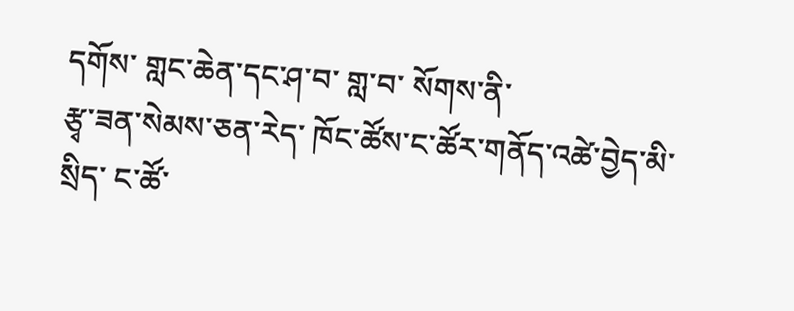དགོས་ གླང་ཆེན་དང་ཤ་བ་ གླ་བ་ སོགས་ནི་
རྩྭ་ཟན་སེམས་ཅན་རེད་ ཁོང་ཚོས་ང་ཚོར་གནོད་འཚེ་བྱེད་མི་
སྲིད་ ང་ཚོ་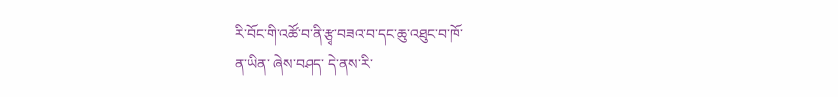རི་བོང་གི་འཚོ་བ་ནི་རྩྭ་བཟའ་བ་དང་ཆུ་འཐུང་བ་ཁོ་
ན་ཡིན་ ཞེས་བཤད་ དེ་ནས་རི་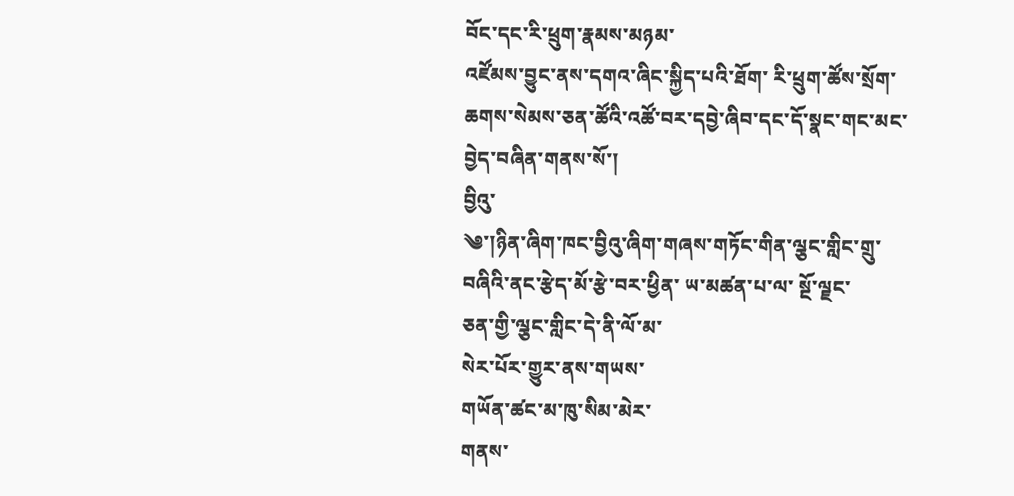བོང་དང་རི་ཕྲུག་རྣམས་མཉམ་
འཛོམས་བྱུང་ནས་དགའ་ཞིང་སྐྱིད་པའི་ཐོག་ རི་ཕྲུག་ཚོས་སྲོག་
ཆགས་སེམས་ཅན་ཚོའི་འཚོ་བར་དབྱེ་ཞིབ་དང་དོ་སྣང་གང་མང་
བྱེད་བཞིན་གནས་སོ་།
བྱིའུ་
༄་།ཉིན་ཞིག་ཁང་བྱིའུ་ཞིག་གཞས་གཏོང་གིན་ལྕང་གླིང་གྲུ་
བཞིའི་ནང་རྩེད་མོ་རྩེ་བར་ཕྱིན་ ཡ་མཚན་པ་ལ་ སྔོ་ལྗང་
ཅན་གྱི་ལྕང་གླིང་དེ་ནི་ལོ་མ་
སེར་པོར་གྱུར་ནས་གཡས་
གཡོན་ཚང་མ་ཁུ་སིམ་མེར་
གནས་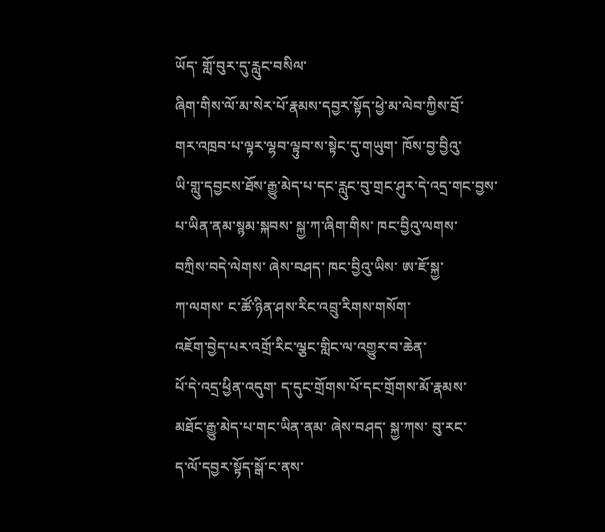ཡོད་ གློ་བུར་དུ་རླུང་བསིལ་
ཞིག་གིས་ལོ་མ་སེར་པོ་རྣམས་དབྱར་སྟོད་ཕྱེ་མ་ལེབ་ཀྱིས་བྲོ་
གར་འཁྲབ་པ་ལྟར་ལྷབ་ལྟུབ་ས་སྟེང་དུ་གཡུག་ ཁོས་བྱ་བྱིའུ་
ཡི་གླུ་དབྱངས་ཐོས་རྒྱུ་མེད་པ་དང་རླུང་བུ་གྲང་ཤུར་དེ་འདྲ་གང་བྱས་
པ་ཡིན་ནམ་སྙམ་སྐབས་ སྐྱ་ཀ་ཞིག་གིས་ ཁང་བྱིའུ་ལགས་
བཀྲིས་བདེ་ལེགས་ ཞེས་བཤད་ ཁང་བྱིའུ་ཡིས་ ཨ་ཇོ་སྐྱ་
ཀ་ལགས་ ང་ཚོ་ཉིན་ཤས་རིང་འབྲུ་རིགས་གསོག་
འཇོག་བྱེད་པར་འགྲོ་རིང་ལྕང་གླིང་ལ་འགྱུར་བ་ཆེན་
པོ་དེ་འདྲ་ཕྱིན་འདུག་ ད་དུང་གྲོགས་པོ་དང་གྲོགས་མོ་རྣམས་
མཐོང་རྒྱུ་མེད་པ་གང་ཡིན་ནམ་ ཞེས་བཤད་ སྐྱ་ཀས་ བུ་རང་
ད་ལོ་དབྱར་སྟོད་སྒོ་ང་ནས་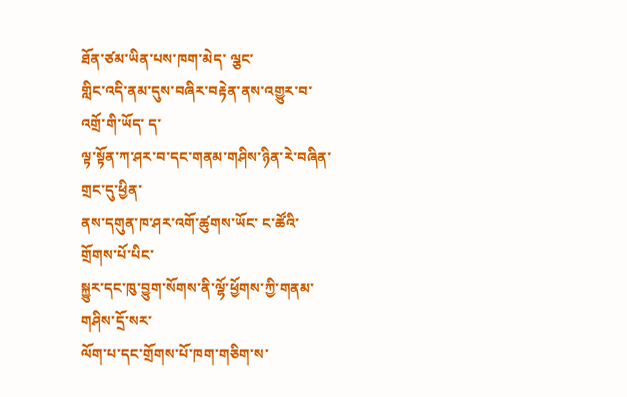ཐོན་ཙམ་ཡིན་པས་ཁག་མེད་ ལྕང་
གླིང་འདི་ནམ་དུས་བཞིར་བརྟེན་ནས་འགྱུར་བ་འགྲོ་གི་ཡོད་ ད་
ལྟ་སྟོན་ཀ་ཤར་བ་དང་གནམ་གཤིས་ཉིན་རེ་བཞིན་གྲང་དུ་ཕྱིན་
ནས་དགུན་ཁ་ཤར་འགོ་ཚུགས་ཡོང་ ང་ཚོའི་གྲོགས་པོ་པིང་
སྐྱུར་དང་ཁུ་བྱུག་སོགས་ནི་ལྷོ་ཕྱོགས་ཀྱི་གནམ་གཤིས་དྲོ་སར་
ལོག་པ་དང་གྲོགས་པོ་ཁག་གཅིག་ས་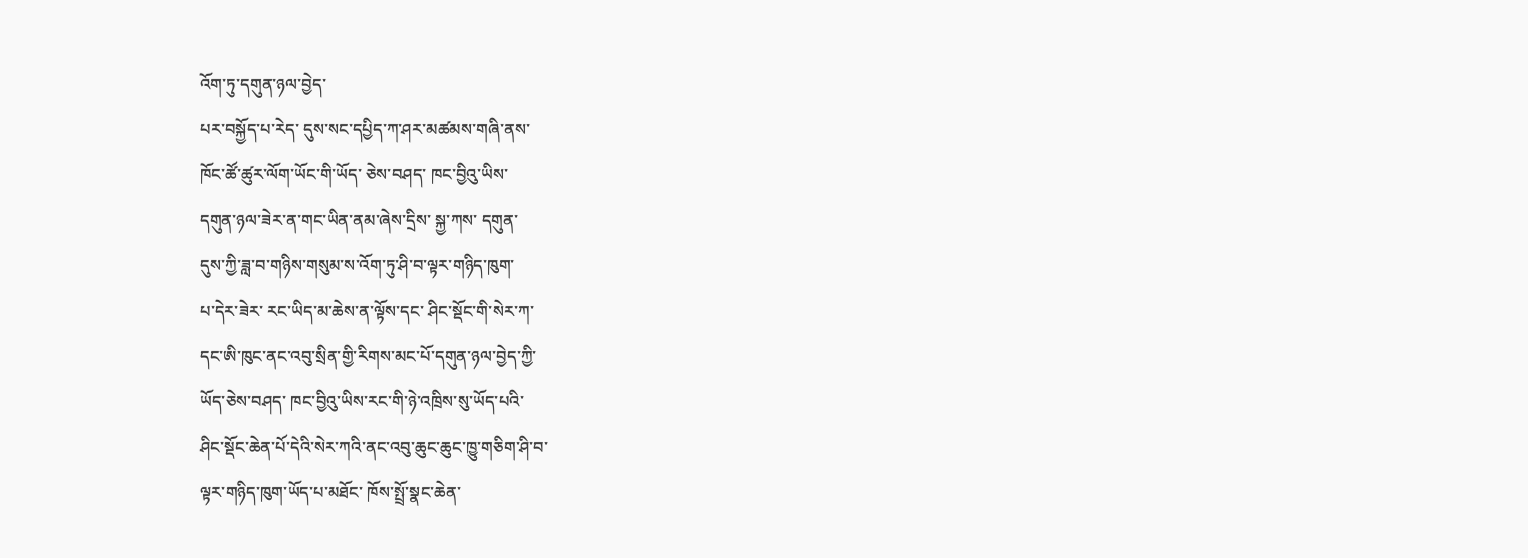འོག་ཏུ་དགུན་ཉལ་བྱེད་
པར་བསྐྱོད་པ་རེད་ དུས་སང་དཔྱིད་ཀ་ཤར་མཚམས་གཞི་ནས་
ཁོང་ཚོ་ཚུར་ལོག་ཡོང་གི་ཡོད་ ཅེས་བཤད་ ཁང་བྱིའུ་ཡིས་
དགུན་ཉལ་ཟེར་ན་གང་ཡིན་ནམ་ཞེས་དྲིས་ སྐྱ་ཀས་ དགུན་
དུས་ཀྱི་ཟླ་བ་གཉིས་གསུམ་ས་འོག་ཏུ་ཤི་བ་ལྟར་གཉིད་ཁུག་
པ་དེར་ཟེར་ རང་ཡིད་མ་ཆེས་ན་ལྟོས་དང་ ཤིང་སྡོང་གི་སེར་ཀ་
དང་ཨི་ཁུང་ནང་འབུ་སྲིན་གྱི་རིགས་མང་པོ་དགུན་ཉལ་བྱེད་ཀྱི་
ཡོད་ཅེས་བཤད་ ཁང་བྱིའུ་ཡིས་རང་གི་ཉེ་འཁྲིས་སུ་ཡོད་པའི་
ཤིང་སྡོང་ཆེན་པོ་དེའི་སེར་ཀའི་ནང་འབུ་ཆུང་ཆུང་ཁྱུ་གཅིག་ཤི་བ་
ལྟར་གཉིད་ཁུག་ཡོད་པ་མཐོང་ ཁོས་སྤྲོ་སྣང་ཆེན་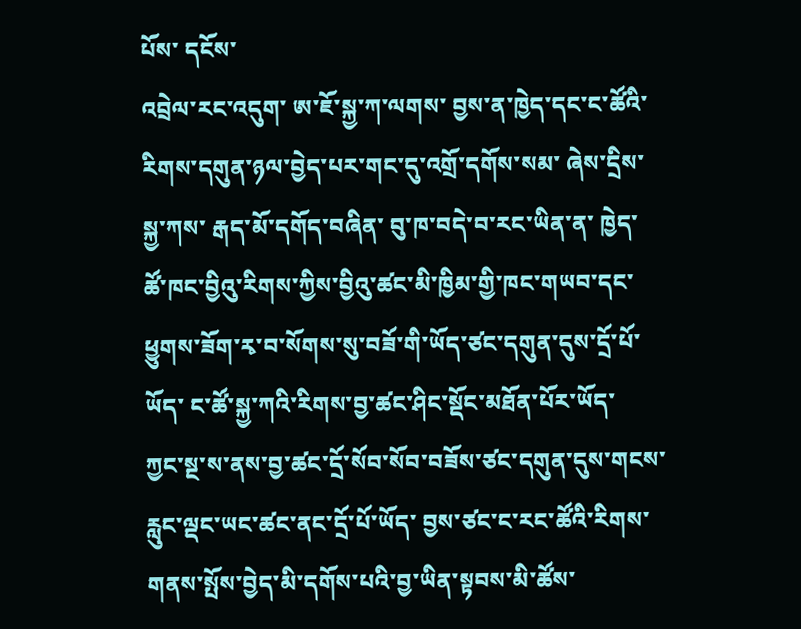པོས་ དངོས་
འབྲེལ་རང་འདུག་ ཨ་ཇོ་སྐྱ་ཀ་ལགས་ བྱས་ན་ཁྱེད་དང་ང་ཚོའི་
རིགས་དགུན་ཉལ་བྱེད་པར་གང་དུ་འགྲོ་དགོས་སམ་ ཞེས་དྲིས་
སྐྱ་ཀས་ རྒད་མོ་དགོད་བཞིན་ བུ་ཁ་བདེ་བ་རང་ཡིན་ན་ ཁྱེད་
ཚོ་ཁང་བྱིའུ་རིགས་ཀྱིས་བྱིའུ་ཚང་མི་ཁྱིམ་གྱི་ཁང་གཡབ་དང་
ཕྱུགས་ཟོག་རྭ་བ་སོགས་སུ་བཟོ་གི་ཡོད་ཙང་དགུན་དུས་དྲོ་པོ་
ཡོད་ ང་ཚོ་སྐྱ་ཀའི་རིགས་བྱ་ཚང་ཤིང་སྡོང་མཐོན་པོར་ཡོད་
ཀྱང་སྔ་ས་ནས་བྱ་ཚང་དྲོ་སོབ་སོབ་བཟོས་ཙང་དགུན་དུས་གངས་
རླུང་ལྡང་ཡང་ཚང་ནང་དྲོ་པོ་ཡོད་ བྱས་ཙང་ང་རང་ཚོའི་རིགས་
གནས་སྤོས་བྱེད་མི་དགོས་པའི་བྱ་ཡིན་སྟབས་མི་ཚོས་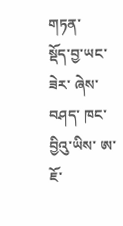གཏན་
སྡོད་བྱ་ཡང་ཟེར་ ཞེས་བཤད་ ཁང་བྱིའུ་ཡིས་ ཨ་ཇོ་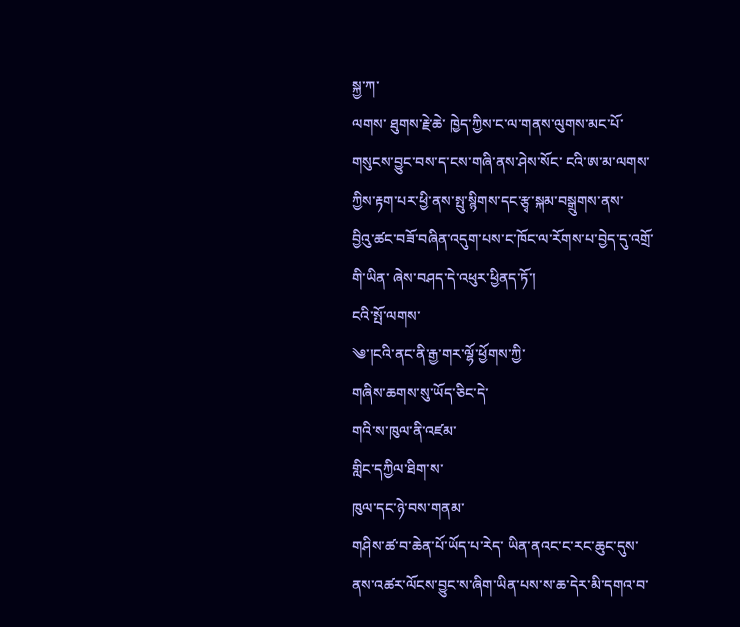སྐྱ་ཀ་
ལགས་ ཐུགས་རྗེ་ཆེ་ ཁྱེད་ཀྱིས་ང་ལ་གནས་ལུགས་མང་པོ་
གསུངས་བྱུང་བས་ད་ངས་གཞི་ནས་ཤེས་སོང་ ངའི་ཨ་མ་ལགས་
ཀྱིས་རྟག་པར་ཕྱི་ནས་སྤུ་སྙིགས་དང་རྩྭ་སྐམ་བསྒྲུགས་ནས་
བྱིའུ་ཚང་བཟོ་བཞིན་འདུག་པས་ང་ཁོང་ལ་རོགས་པ་བྱེད་དུ་འགྲོ་
གི་ཡིན་ ཞེས་བཤད་དེ་འཕུར་ཕྱིནད་ཏོ་།
ངའི་སྤོ་ལགས་
༄་།ངའི་ནང་ནི་རྒྱ་གར་ལྷོ་ཕྱོགས་ཀྱི་
གཞིས་ཆགས་སུ་ཡོད་ཅིང་དེ་
གའི་ས་ཁུལ་ནི་འཛམ་
གླིང་དཀྱིལ་ཐིག་ས་
ཁུལ་དང་ཉེ་བས་གནམ་
གཤིས་ཚ་བ་ཆེན་པོ་ཡོད་པ་རེད་ ཡིན་ནའང་ང་རང་ཆུང་དུས་
ནས་འཚར་ལོངས་བྱུང་ས་ཞིག་ཡིན་པས་ས་ཆ་དེར་མི་དགའ་བ་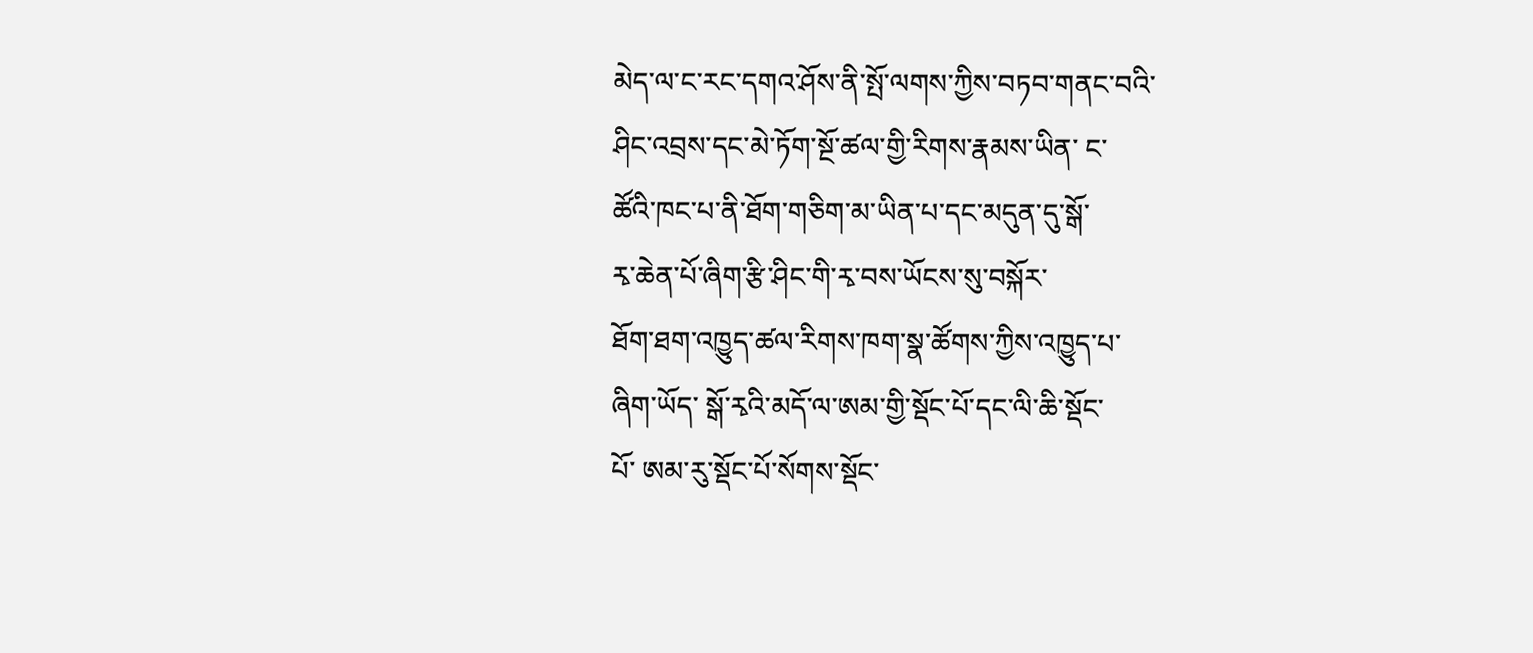མེད་ལ་ང་རང་དགའ་ཤོས་ནི་སྤོ་ལགས་ཀྱིས་བཏབ་གནང་བའི་
ཤིང་འབྲས་དང་མེ་ཏོག་སྔོ་ཚལ་གྱི་རིགས་རྣམས་ཡིན་ ང་
ཚོའི་ཁང་པ་ནི་ཐོག་གཅིག་མ་ཡིན་པ་དང་མདུན་དུ་སྒོ་
རྭ་ཆེན་པོ་ཞིག་རྩི་ཤིང་གི་རྭ་བས་ཡོངས་སུ་བསྐོར་
ཐོག་ཐག་འཁྱུད་ཚལ་རིགས་ཁག་སྣ་ཚོགས་ཀྱིས་འཁྱུད་པ་
ཞིག་ཡོད་ སྒོ་རྭའི་མདོ་ལ་ཨམ་གྱི་སྡོང་པོ་དང་ལི་ཆི་སྡོང་
པོ་ ཨམ་རུ་སྡོང་པོ་སོགས་སྡོང་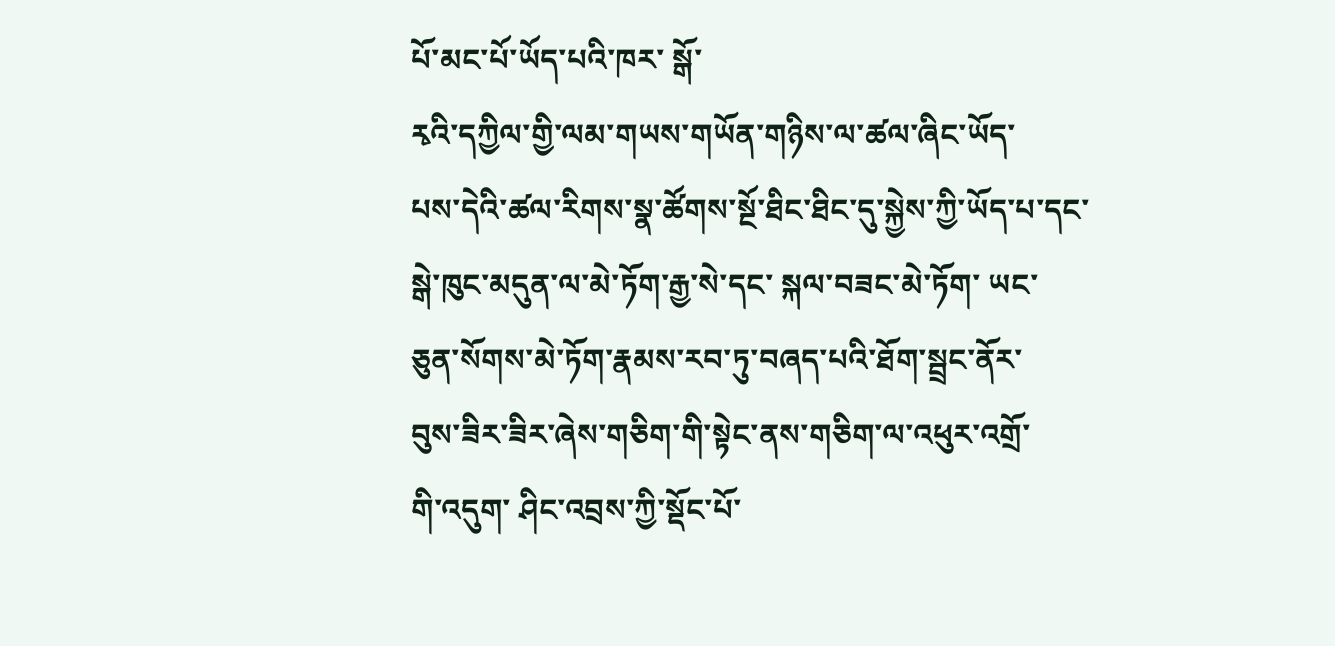པོ་མང་པོ་ཡོད་པའི་ཁར་ སྒོ་
རྭའི་དཀྱིལ་གྱི་ལམ་གཡས་གཡོན་གཉིས་ལ་ཚལ་ཞིང་ཡོད་
པས་དེའི་ཚལ་རིགས་སྣ་ཚོགས་སྔོ་ཐིང་ཐིང་དུ་སྐྱེས་ཀྱི་ཡོད་པ་དང་
སྒེ་ཁུང་མདུན་ལ་མེ་ཏོག་རྒྱ་སེ་དང་ སྐལ་བཟང་མེ་ཏོག་ ཡང་
ཅུན་སོགས་མེ་ཏོག་རྣམས་རབ་ཏུ་བཞད་པའི་ཐོག་སྦྲང་ནོར་
བུས་ཟིར་ཟིར་ཞེས་གཅིག་གི་སྟེང་ནས་གཅིག་ལ་འཕུར་འགྲོ་
གི་འདུག་ ཤིང་འབྲས་ཀྱི་སྡོང་པོ་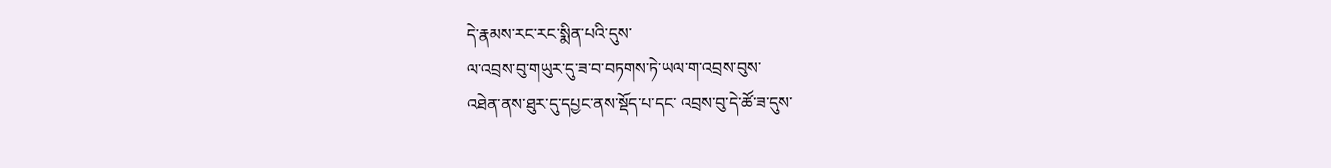དེ་རྣམས་རང་རང་སྨིན་པའི་དུས་
ལ་འབྲས་བུ་གཡུར་དུ་ཟ་བ་བཏགས་ཏེ་ཡལ་ག་འབྲས་བུས་
འཐེན་ནས་ཐུར་དུ་དཔྱང་ནས་སྡོད་པ་དང་ འབྲས་བུ་དེ་ཚོ་ཟ་དུས་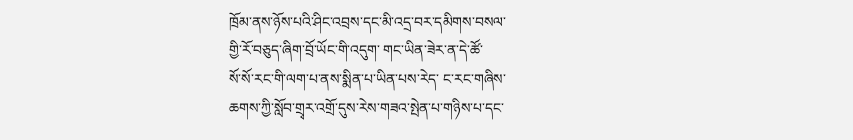ཁྲོམ་ནས་ཉོས་པའི་ཤིང་འབྲས་དང་མི་འདྲ་བར་དམིགས་བསལ་
གྱི་རོ་བཅུད་ཞིག་བྲོ་ཡོང་གི་འདུག་ གང་ཡིན་ཟེར་ན་དེ་ཚོ་
སོ་སོ་རང་གི་ལག་པ་ནས་སྨིན་པ་ཡིན་པས་རེད་ ང་རང་གཞིས་
ཆགས་ཀྱི་སློབ་གྲྭར་འགྲོ་དུས་རེས་གཟའ་སྤེན་པ་གཉིས་པ་དང་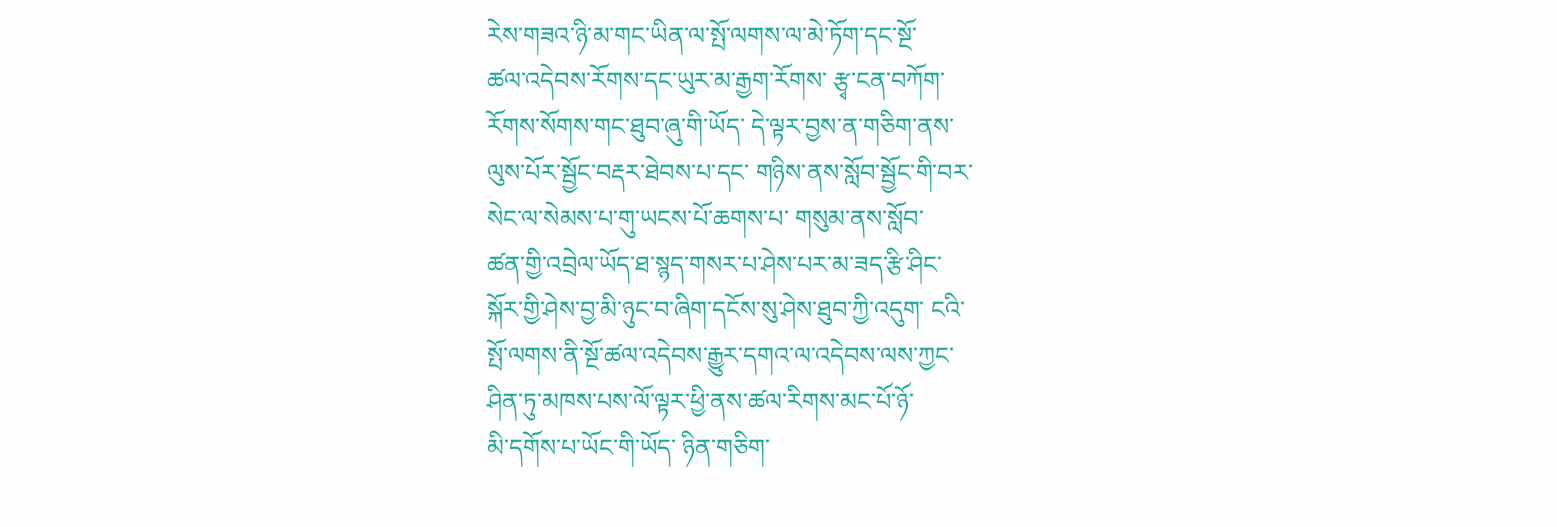རེས་གཟའ་ཉི་མ་གང་ཡིན་ལ་སྤོ་ལགས་ལ་མེ་ཏོག་དང་སྔོ་
ཚལ་འདེབས་རོགས་དང་ཡུར་མ་རྒྱག་རོགས་ རྩྭ་ངན་བཀོག་
རོགས་སོགས་གང་ཐུབ་ཞུ་གི་ཡོད་ དེ་ལྟར་བྱས་ན་གཅིག་ནས་
ལུས་པོར་སྦྱོང་བརྡར་ཐེབས་པ་དང་ གཉིས་ནས་སློབ་སྦྱོང་གི་བར་
སེང་ལ་སེམས་པ་གུ་ཡངས་པོ་ཆགས་པ་ གསུམ་ནས་སློབ་
ཚན་གྱི་འབྲེལ་ཡོད་ཐ་སྙད་གསར་པ་ཤེས་པར་མ་ཟད་རྩི་ཤིང་
སྐོར་གྱི་ཤེས་བྱ་མི་ཉུང་བ་ཞིག་དངོས་སུ་ཤེས་ཐུབ་ཀྱི་འདུག་ ངའི་
སྤོ་ལགས་ནི་སྔོ་ཚལ་འདེབས་རྒྱུར་དགའ་ལ་འདེབས་ལས་ཀྱང་
ཤིན་ཏུ་མཁས་པས་ལོ་ལྟར་ཕྱི་ནས་ཚལ་རིགས་མང་པོ་ཉོ་
མི་དགོས་པ་ཡོང་གི་ཡོད་ ཉིན་གཅིག་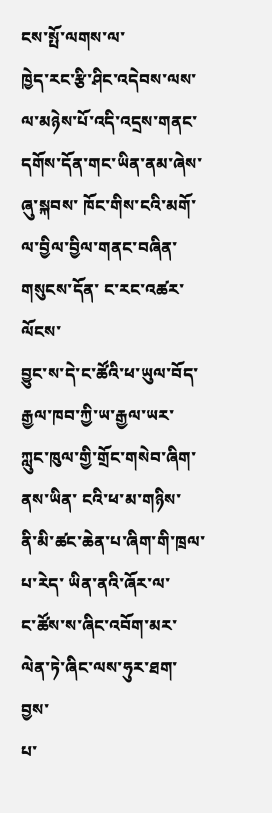ངས་སྤོ་ལགས་ལ་
ཁྱེད་རང་རྩི་ཤིང་འདེབས་ལས་ལ་མཉེས་པོ་འདི་འདྲས་གནང་
དགོས་དོན་གང་ཡིན་ནམ་ཞེས་ཞུ་སྐབས་ ཁོང་གིས་ངའི་མགོ་
ལ་བྱིལ་བྱིལ་གནང་བཞིན་གསུངས་དོན་ ང་རང་འཚར་ལོངས་
བྱུང་ས་དེ་ང་ཚོའི་ཕ་ཡུལ་བོད་རྒྱལ་ཁབ་ཀྱི་ཡ་རྒྱལ་ཡར་
ཀླུང་ཁུལ་གྱི་གྲོང་གསེབ་ཞིག་ནས་ཡིན་ ངའི་ཕ་མ་གཉིས་
ནི་མི་ཚང་ཆེན་པ་ཞིག་གི་ཁྲལ་པ་རེད་ ཡིན་ནའི་ཞོར་ལ་
ང་ཚོས་ས་ཞིང་འབོག་མར་ལེན་ཏེ་ཞིང་ལས་ཧུར་ཐག་བྱས་
པ་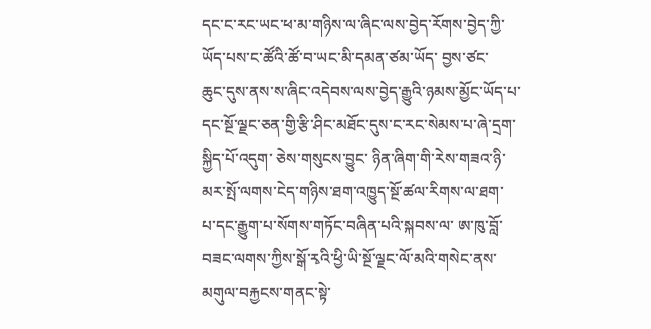དང་ང་རང་ཡང་ཕ་མ་གཉིས་ལ་ཞིང་ལས་བྱེད་རོགས་བྱེད་ཀྱི་
ཡོད་པས་ང་ཚོའི་ཚོ་བ་ཡང་མི་དམན་ཙམ་ཡོད་ བྱས་ཙང་
ཆུང་དུས་ནས་ས་ཞིང་འདེབས་ལས་བྱེད་རྒྱུའི་ཉམས་མྱོང་ཡོད་པ་
དང་སྔོ་ལྗང་ཅན་གྱི་རྩི་ཤིང་མཐོང་དུས་ང་རང་སེམས་པ་ཞེ་དྲག་
སྐྱིད་པོ་འདུག་ ཅེས་གསུངས་བྱུང་ ཉིན་ཞིག་གི་རེས་གཟའ་ཉི་
མར་སྤོ་ལགས་ངེད་གཉིས་ཐག་འཁྱུད་སྔོ་ཚལ་རིགས་ལ་ཐག་
པ་དང་རྒྱུག་པ་སོགས་གཏོང་བཞིན་པའི་སྐབས་ལ་ ཨ་ཁུ་བློ་
བཟང་ལགས་ཀྱིས་སྒོ་རྭའི་ཕྱི་ཡི་སྔོ་ལྗང་ལོ་མའི་གསེང་ནས་
མགུལ་བརྐྱངས་གནང་སྟེ་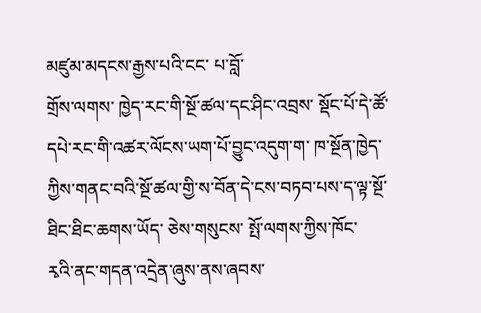མཛུམ་མདངས་རྒྱས་པའི་ངང་ པ་བློ་
གྲོས་ལགས་ ཁྱེད་རང་གི་སྔོ་ཚལ་དང་ཤིང་འབྲས་ སྡོང་པོ་དེ་ཚོ་
དཔེ་རང་གི་འཚར་ལོངས་ཡག་པོ་བྱུང་འདུག་ག་ ཁ་སྔོན་ཁྱེད་
ཀྱིས་གནང་བའི་སྔོ་ཚལ་གྱི་ས་བོན་དེ་ངས་བཏབ་པས་ད་ལྟ་སྔོ་
ཐིང་ཐིང་ཆགས་ཡོད་ ཅེས་གསུངས་ སྤོ་ལགས་ཀྱིས་ཁོང་
རྭའི་ནང་གདན་འདྲེན་ཞུས་ནས་ཞབས་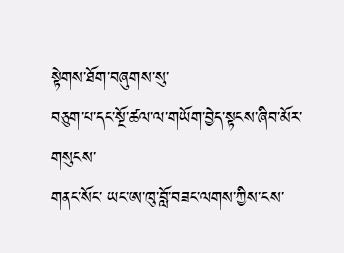སྟེགས་ཐོག་བཞུགས་སུ་
བཅུག་པ་དང་སྔོ་ཚལ་ལ་གཡོག་བྱེད་སྟངས་ཞིབ་མོར་གསུངས་
གནང་སོང་ ཡང་ཨ་ཁུ་བློ་བཟང་ལགས་ཀྱིས་ངས་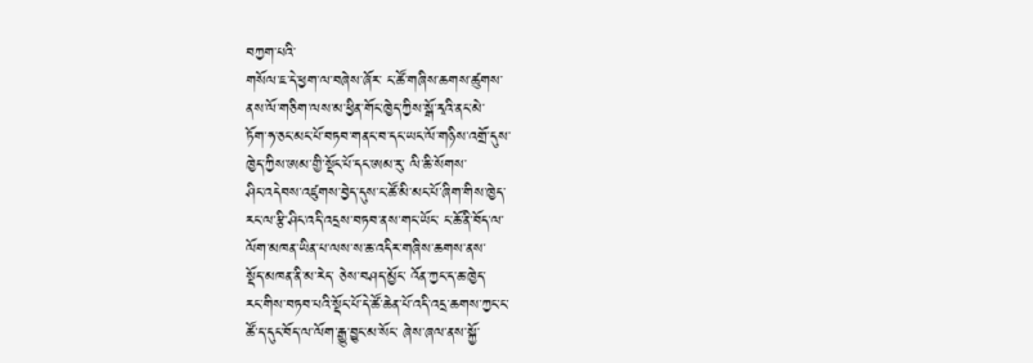བཀྱག་པའི་
གསོལ་ཇ་དེ་ཕྱག་ལ་བཞེས་ཞོར་ ང་ཚོ་གཞིས་ཆགས་ཚུགས་
ནས་ལོ་གཅིག་ལས་མ་ཕྱིན་གོང་ཁྱེད་ཀྱིས་སྒོ་རྭའི་ནང་མེ་
ཏོག་ཧ་ཅང་མང་པོ་བཏབ་གནང་བ་དང་ཡང་ལོ་གཉིས་འགྲོ་དུས་
ཁྱེད་ཀྱིས་ཨམ་གྱི་སྡོང་པོ་དང་ཨམ་རུ་ ལི་ཆི་སོགས་
ཤིང་འདེབས་འཛུགས་བྱེད་དུས་ང་ཚོ་མི་མང་པོ་ཞིག་གིས་ཁྱེད་
རང་ལ་རྩི་ཤིང་འདི་འདྲས་བཏབ་ནས་གང་ཡོང་ ང་ཆོ་ནི་བོད་ལ་
ལོག་མཁན་ཡིན་པ་ལས་ས་ཆ་འདིར་གཞིས་ཆགས་ནས་
སྡོད་མཁན་ནི་མ་རེད་ ཅེས་བཤད་མྱོང་ འོན་ཀྱང་ད་ཆ་ཁྱེད་
རང་གིས་བཏབ་པའི་སྡོང་པོ་དེ་ཚོ་ཆེན་པོ་འདི་འདྲ་ཆགས་ཀྱང་ང་
ཚོ་ད་དུང་བོད་ལ་ལོག་རྒྱུ་བྱུང་མ་སོང་ ཞེས་ཞལ་ནས་སྐྱོ་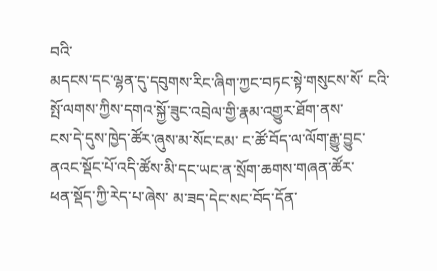བའི་
མདངས་དང་ལྷན་དུ་དབུགས་རིང་ཞིག་ཀྱང་བཏང་སྟེ་གསུངས་སོ་ ངའི་
སྤོ་ལགས་ཀྱིས་དགའ་སྐྱོ་ཟུང་འབྲེལ་གྱི་རྣམ་འགྱུར་ཐོག་ནས་
ངས་དེ་དུས་ཁྱེད་ཚོར་ཞུས་མ་སོང་ངམ་ ང་ཚོ་བོད་ལ་ལོག་རྒྱུ་བྱུང་
ནའང་སྡོང་པོ་འདི་ཚོས་མི་དང་ཡང་ན་སྲོག་ཆགས་གཞན་ཚོར་
ཕན་སྡོད་ཀྱི་རེད་པ་ཞེས་ མ་ཟད་དེང་སང་བོད་དོན་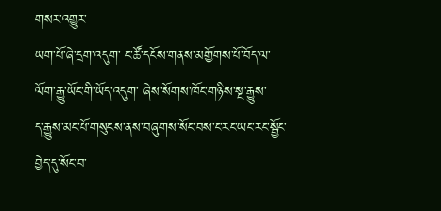གསར་འགྱུར་
ཡག་པོ་ཞེ་དྲག་འདུག་ ང་ཚོ་དངོས་གནས་མགྱོགས་པོ་བོད་ལ་
ལོག་རྒྱུ་ཡོང་གི་ཡོད་འདུག་ ཞེས་སོགས་ཁོང་གཉིས་སྔ་རྒྱུས་
ད་རྒྱུས་མང་པོ་གསུངས་ནས་བཞུགས་སོང་བས་ང་རང་ཡང་རང་སྦྱོང་
བྱེད་དུ་སོང་བ་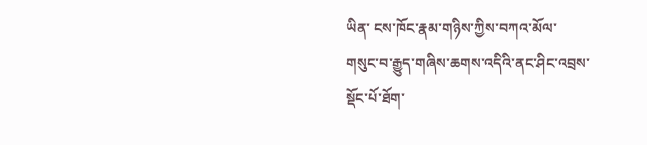ཡིན་ ངས་ཁོང་རྣམ་གཉིས་ཀྱིས་བཀའ་མོལ་
གསུང་བ་རྒྱུད་གཞིས་ཆགས་འདིའི་ནང་ཤིང་འབྲས་སྡོང་པོ་ཐོག་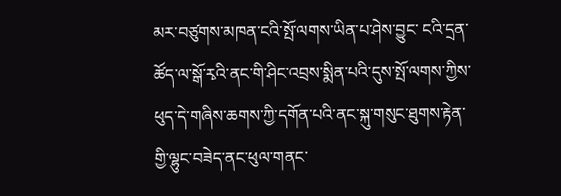མར་བཙུགས་མཁན་ངའི་སྤོ་ལགས་ཡིན་པ་ཤེས་བྱུང་ ངའི་དྲན་
ཚོད་ལ་སྒོ་རྭའི་ནང་གི་ཤིང་འབྲས་སྨིན་པའི་དུས་སྤོ་ལགས་ཀྱིས་
ཕུད་དེ་གཞིས་ཆགས་ཀྱི་དགོན་པའི་ནང་སྐུ་གསུང་ཐུགས་རྟེན་
གྱི་ལྷུང་བཟེད་ནང་ཕུལ་གནང་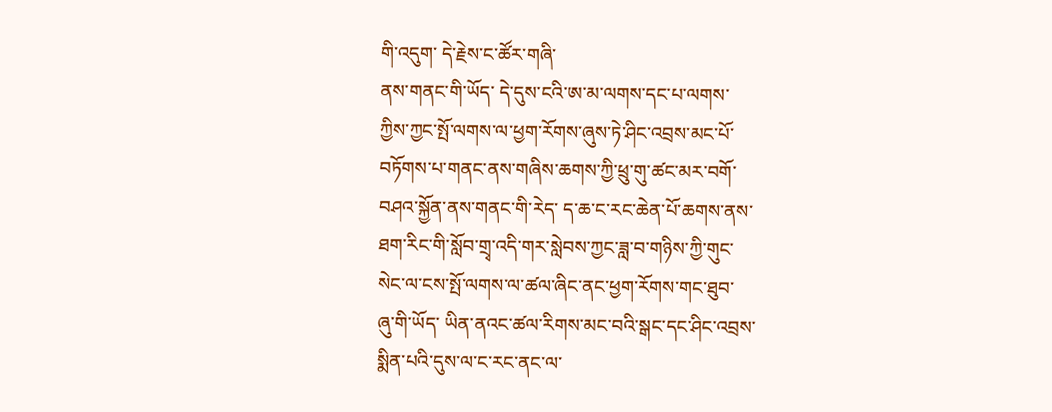གི་འདུག་ དེ་རྗེས་ང་ཚོར་གཞི་
ནས་གནང་གི་ཡོད་ དེ་དུས་ངའི་ཨ་མ་ལགས་དང་པ་ལགས་
ཀྱིས་ཀྱང་སྤོ་ལགས་ལ་ཕྱག་རོགས་ཞུས་ཏེ་ཤིང་འབྲས་མང་པོ་
བཏོགས་པ་གནང་ནས་གཞིས་ཆགས་ཀྱི་ཕྲུ་གུ་ཚང་མར་བགོ་
བཤའ་སྐྱོན་ནས་གནང་གི་རེད་ ད་ཆ་ང་རང་ཆེན་པོ་ཆགས་ནས་
ཐག་རིང་གི་སློབ་གྲྭ་འདི་གར་སླེབས་ཀྱང་ཟླ་བ་གཉིས་ཀྱི་གུང་
སེང་ལ་ངས་སྤོ་ལགས་ལ་ཚལ་ཞིང་ནང་ཕྱག་རོགས་གང་ཐུབ་
ཞུ་གི་ཡོད་ ཡིན་ནའང་ཚལ་རིགས་མང་བའི་སྒང་དང་ཤིང་འབྲས་
སྨིན་པའི་དུས་ལ་ང་རང་ནང་ལ་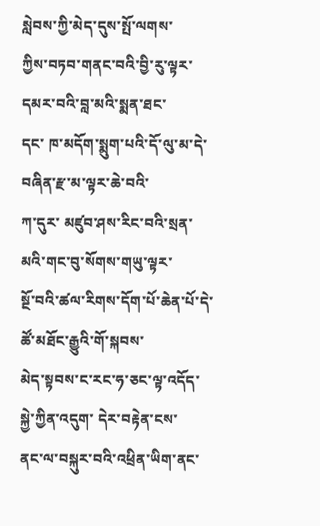སླེབས་ཀྱི་མེད་དུས་སྤོ་ལགས་
ཀྱིས་བཏབ་གནང་བའི་བྱི་རུ་ལྟར་དམར་བའི་བླ་མའི་སྨན་ཐང་
དང་ ཁ་མདོག་སྨུག་པའི་དོ་ལུ་མ་དེ་བཞིན་རྫ་མ་ལྟར་ཆེ་བའི་
ཀ་དུར་ མཛུབ་ཤས་རིང་བའི་སྲན་མའི་གང་བུ་སོགས་གཡུ་ལྟར་
སྔོ་བའི་ཚལ་རིགས་དོག་པོ་ཆེན་པོ་དེ་ཚོ་མཐོང་རྒྱུའི་གོ་སྐབས་
མེད་སྟབས་ང་རང་ཧ་ཅང་ལྟ་འདོད་སྐྱེ་ཀྱིན་འདུག་ དེར་བརྟེན་ངས་
ནང་ལ་བསྐུར་བའི་འཕྲིན་ཡིག་ནང་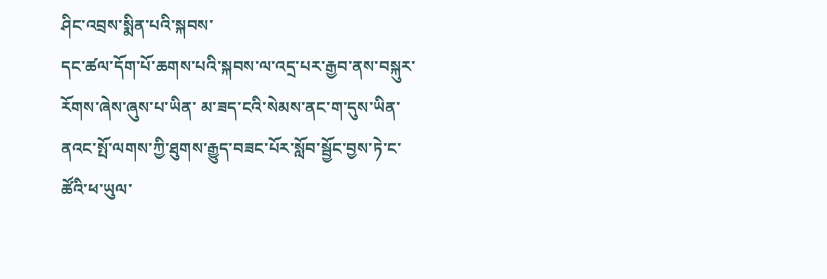ཤིང་འབྲས་སྨིན་པའི་སྐབས་
དང་ཚལ་དོག་པོ་ཆགས་པའི་སྐབས་ལ་འདྲ་པར་རྒྱབ་ནས་བསྐུར་
རོགས་ཞེས་ཞུས་པ་ཡིན་ མ་ཟད་ངའི་སེམས་ནང་ག་དུས་ཡིན་
ནའང་སྤོ་ལགས་ཀྱི་ཐུགས་རྒྱུད་བཟང་པོར་སློབ་སྦྱོང་བྱས་ཏེ་ང་
ཚོའི་ཕ་ཡུལ་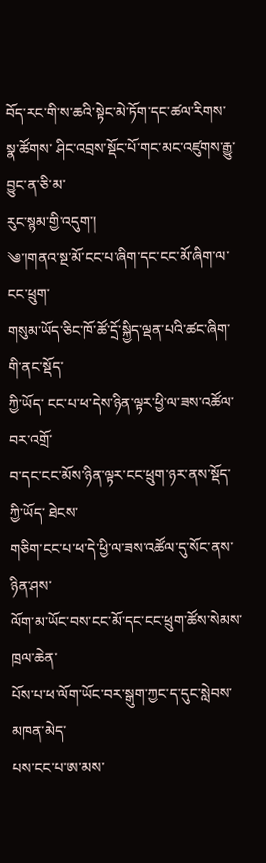བོད་རང་གི་ས་ཆའི་སྟེང་མེ་ཏོག་དང་ཚལ་རིགས་
སྣ་ཚོགས་ ཤིང་འབྲས་སྡོང་པོ་གང་མང་འཛུགས་རྒྱུ་བྱུང་ན་ཅི་མ་
རུང་སྙམ་གྱི་འདུག་།
༄་།གནའ་སྔ་མོ་ངང་པ་ཞིག་དང་ངང་མོ་ཞིག་ལ་ངང་ཕྲུག་
གསུམ་ཡོད་ཅིང་ཁོ་ཚོ་དྲོ་སྐྱིད་ལྡན་པའི་ཚང་ཞིག་གི་ནང་སྡོད་
ཀྱི་ཡོད་ ངང་པ་ཕ་དེས་ཉིན་ལྟར་ཕྱི་ལ་ཟས་འཚོལ་བར་འགྲོ་
བ་དང་ངང་མོས་ཉིན་ལྟར་ངང་ཕྲུག་ཉར་ནས་སྡོད་ཀྱི་ཡོད་ ཐེངས་
གཅིག་ངང་པ་ཕ་དེ་ཕྱི་ལ་ཟས་འཚོལ་དུ་སོང་ནས་ཉིན་ཤས་
ལོག་མ་ཡོང་བས་ངང་མོ་དང་ངང་ཕྲུག་ཚོས་སེམས་ཁྲལ་ཆེན་
པོས་པ་ཕ་ལོག་ཡོང་བར་སྒུག་ཀྱང་ད་དུང་སླེབས་མཁན་མེད་
པས་ངང་པ་ཨ་མས་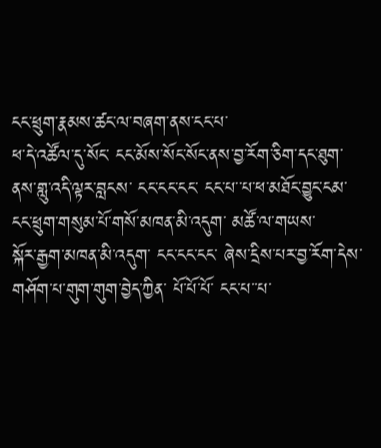ངང་ཕྲུག་རྣམས་ཚང་ལ་བཞག་ནས་ངང་པ་
ཕ་དེ་འཚོལ་དུ་སོང་ ངང་མོས་སོང་སོང་ནས་བྱ་རོག་ཅིག་དང་ཐུག་
ནས་གླུ་འདི་ལྟར་བླངས་ ངང་ངང་ངང་ ངང་པ་་པ་ཕ་མཐོང་བྱུང་ངམ་
ངང་ཕྲུག་གསུམ་པོ་གསོ་མཁན་མི་འདུག་ མཚོ་ལ་གཡས་
སྐོར་རྒྱག་མཁན་མི་འདུག་ ངང་ངང་ངང་ ཞེས་དྲིས་པར་བྱ་རོག་དེས་
གཤོག་པ་གུག་གུག་བྱེད་ཀྱིན་ པོ་པོ་པོ་ ངང་པ་་པ་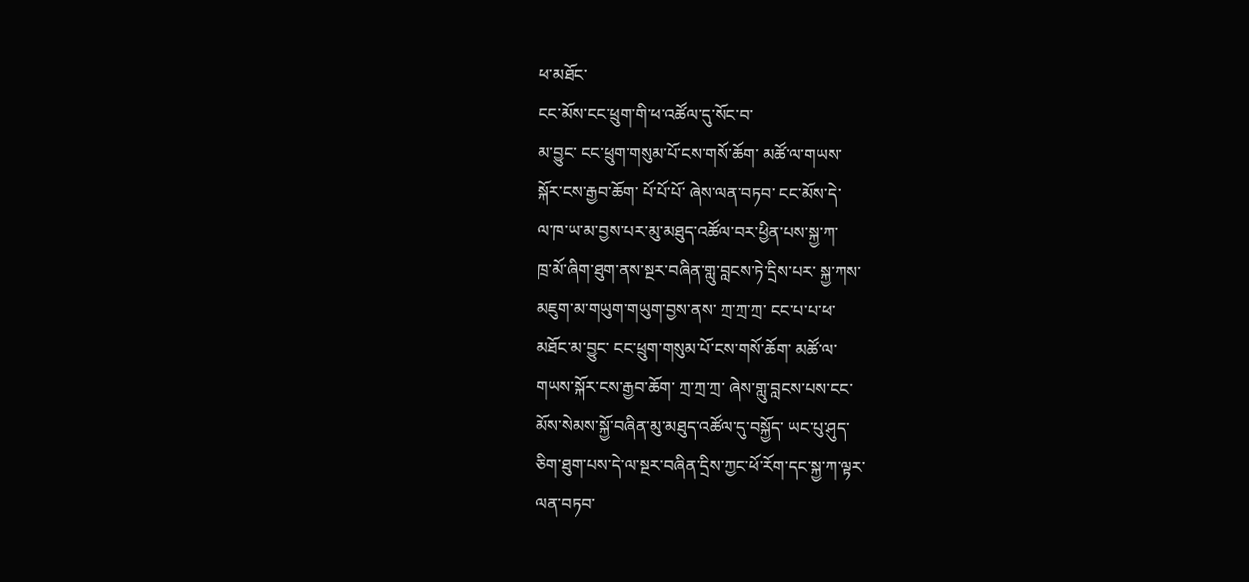ཕ་མཐོང་
ངང་མོས་ངང་ཕྲུག་གི་ཕ་འཚོལ་དུ་སོང་བ་
མ་བྱུང་ ངང་ཕྲུག་གསུམ་པོ་ངས་གསོ་ཆོག་ མཚོ་ལ་གཡས་
སྐོར་ངས་རྒྱབ་ཆོག་ པོ་པོ་པོ་ ཞེས་ལན་བཏབ་ ངང་མོས་དེ་
ལ་ཁ་ཡ་མ་བྱས་པར་མུ་མཐུད་འཚོལ་བར་ཕྱིན་པས་སྐྱ་ཀ་
ཁྲ་མོ་ཞིག་ཐུག་ནས་སྔར་བཞིན་གླུ་བླངས་ཏེ་དྲིས་པར་ སྐྱ་ཀས་
མཇུག་མ་གཡུག་གཡུག་བྱས་ནས་ ཀྲ་ཀྲ་ཀྲ་ ངང་པ་པ་ཕ་
མཐོང་མ་བྱུང་ ངང་ཕྲུག་གསུམ་པོ་ངས་གསོ་ཆོག་ མཚོ་ལ་
གཡས་སྐོར་ངས་རྒྱབ་ཆོག་ ཀྲ་ཀྲ་ཀྲ་ ཞེས་གླུ་བླངས་པས་ངང་
མོས་སེམས་སྐྱོ་བཞིན་མུ་མཐུད་འཚོལ་དུ་བསྐྱོད་ ཡང་པུ་ཤུད་
ཅིག་ཐུག་པས་དེ་ལ་སྔར་བཞིན་དྲིས་ཀྱང་ཕོ་རོག་དང་སྐྱ་ཀ་ལྟར་
ལན་བཏབ་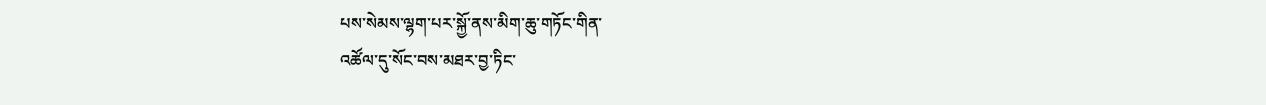པས་སེམས་ལྷག་པར་སྐྱོ་ནས་མིག་ཆུ་གཏོང་གིན་
འཚོལ་དུ་སོང་བས་མཐར་བྱ་ཏིང་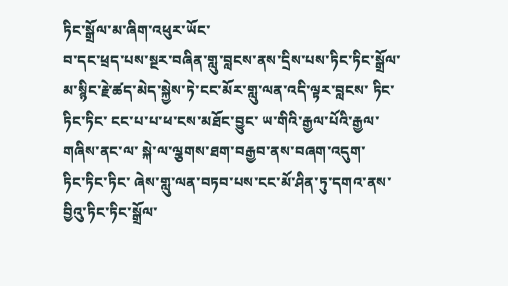ཏིང་སྒྲོལ་མ་ཞིག་འཕུར་ཡོང་
བ་དང་ཕྲད་པས་སྔར་བཞིན་གླུ་བླངས་ནས་དྲིས་པས་ཏིང་ཏིང་སྒྲོལ་
མ་སྙིང་རྗེ་ཚད་མེད་སྐྱེས་ཏེ་ངང་མོར་གླུ་ལན་འདི་ལྟར་བླངས་ ཏིང་
ཏིང་ཏིང་ ངང་པ་པ་ཕ་ངས་མཐོང་བྱུང་ ཡ་གིའི་རྒྱལ་པོའི་རྒྱལ་
གཞིས་ནང་ལ་ སྐེ་ལ་ལྕགས་ཐག་བརྒྱབ་ནས་བཞག་འདུག་
ཏིང་ཏིང་ཏིང་ ཞེས་གླུ་ལན་བཏབ་པས་ངང་མོ་ཤིན་ཏུ་དགའ་ནས་
བྱིའུ་ཏིང་ཏིང་སྒྲོལ་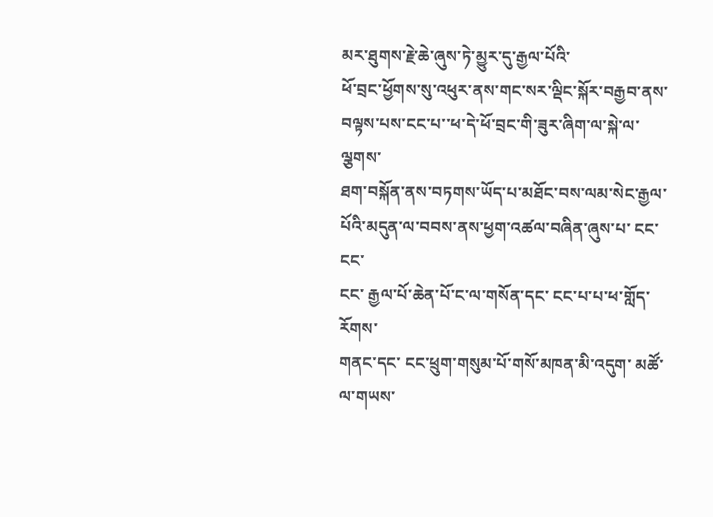མར་ཐུགས་རྗེ་ཆེ་ཞུས་ཏེ་མྱུར་དུ་རྒྱལ་པོའི་
ཕོ་བྲང་ཕྱོགས་སུ་འཕུར་ནས་གང་སར་ལྡིང་སྐོར་བརྒྱབ་ནས་
བལྟས་པས་ངང་པ་་ཕ་དེ་ཕོ་བྲང་གི་ཟུར་ཞིག་ལ་སྐེ་ལ་ལྕགས་
ཐག་བསྐོན་ནས་བཏགས་ཡོད་པ་མཐོང་བས་ལམ་སེང་རྒྱལ་
པོའི་མདུན་ལ་བབས་ནས་ཕྱག་འཚལ་བཞིན་ཞུས་པ་ ངང་ངང་
ངང་ རྒྱལ་པོ་ཆེན་པོ་ང་ལ་གསོན་དང་ ངང་པ་པ་ཕ་གློད་རོགས་
གནང་དང་ ངང་ཕྲུག་གསུམ་པོ་གསོ་མཁན་མི་འདུག་ མཚོ་
ལ་གཡས་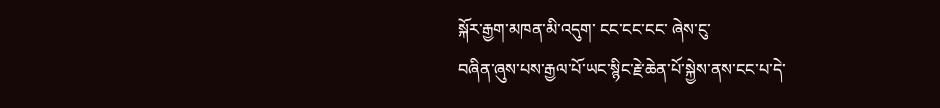སྐོར་རྒྱག་མཁན་མི་འདུག་ ངང་ངང་ངང་ ཞེས་ངུ་
བཞིན་ཞུས་པས་རྒྱལ་པོ་ཡང་སྙིང་རྗེ་ཆེན་པོ་སྐྱེས་ནས་ངང་པ་དེ་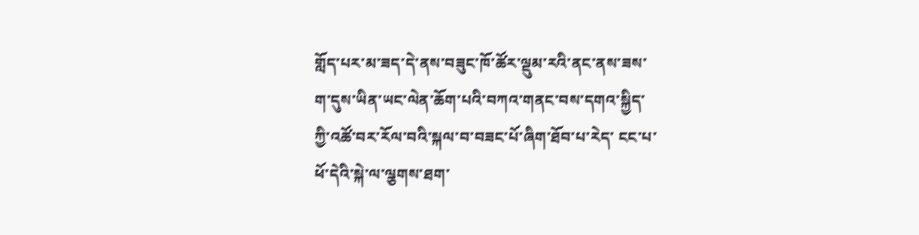གློད་པར་མ་ཟད་དེ་ནས་བཟུང་ཁོ་ཚོར་ལྡུམ་རའི་ནང་ནས་ཟས་
ག་དུས་ཡིན་ཡང་ལེན་ཆོག་པའི་བཀའ་གནང་བས་དགའ་སྐྱིད་
ཀྱི་འཚོ་བར་རོལ་བའི་སྐལ་བ་བཟང་པོ་ཞིག་ཐོབ་པ་རེད་ ངང་པ་
ཕོ་དེའི་སྐེ་ལ་ལྕགས་ཐག་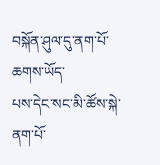བསྐོན་ཤུལ་དུ་ནག་པོ་ཆགས་ཡོད་
པས་དེང་སང་མི་ཚོས་སྐེ་ནག་པོ་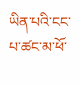ཡིན་པའི་ངང་པ་ཚང་མ་ཕོ་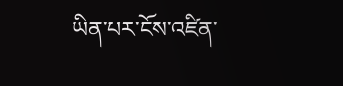ཡིན་པར་ངོས་འཛིན་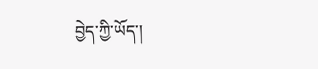བྱེད་ཀྱི་ཡོད་།